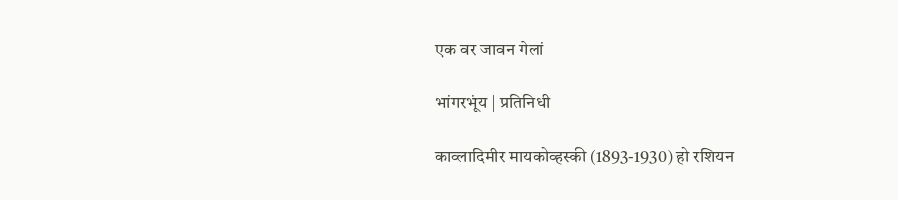एक वर जावन गेलां

भांगरभूंय | प्रतिनिधी

काव्लादिमीर मायकोव्हस्की (1893-1930) हो रशियन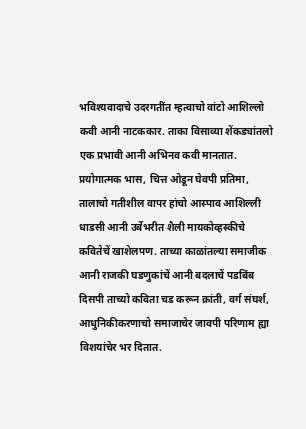भविश्यवादाचे उदरगतींत म्हत्वाचो वांटो आशिल्लो कवी आनी नाटककार. ताका विसाव्या शेंकड्यांतलो एक प्रभावी आनी अभिनव कवी मानतात. प्रयोगात्मक भास, चित्त ओडून घेवपी प्रतिमा, तालाचो गतीशील वापर हांचो आस्पाव आशिल्ली धाडसी आनी उर्बेभरीत शैली मायकोव्हस्कीचे कवितेचें खाशेलपण. ताच्या काळांतल्या समाजीक आनी राजकी घडणुकांचें आनी बदलाचें पडबिंब दिसपी ताच्यो कविता चड करून क्रांती, वर्ग संघर्श, आधुनिकीकरणाचो समाजाचेर जावपी परिणाम ह्या विशयांचेर भर दितात.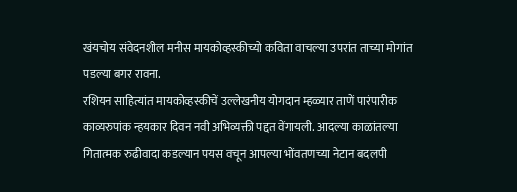खंयचोय संवेदनशील मनीस मायकोव्हस्कीच्यो कविता वाचल्या उपरांत ताच्या मोगांत पडल्या बगर रावना.
रशियन साहित्यांत मायकोव्हस्कीचें उल्लेखनीय योगदान म्हळ्यार ताणें पारंपारीक काव्यरुपांक न्हयकार दिवन नवी अभिव्यक्ती पद्दत वेंगायली. आदल्या काळांतल्या गितात्मक रुढीवादा कडल्यान पयस वचून आपल्या भोंवतणच्या नेटान बदलपी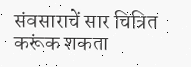संवसाराचें सार चित्रित करूंक शकता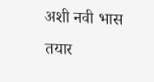अशी नवी भास तयार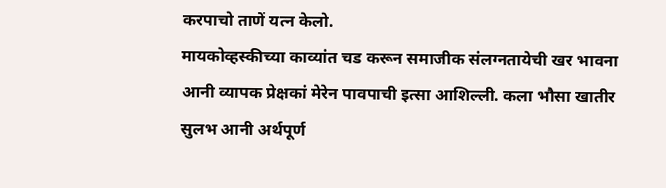करपाचो ताणें यत्न केलो.
मायकोव्हस्कीच्या काव्यांत चड करून समाजीक संलग्नतायेची खर भावना आनी व्यापक प्रेक्षकां मेरेन पावपाची इत्सा आशिल्ली. कला भौसा खातीर सुलभ आनी अर्थपूर्ण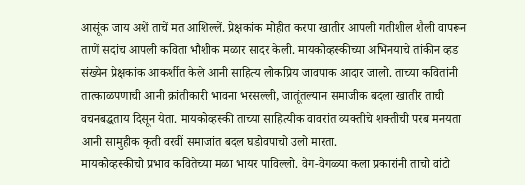आसूंक जाय अशें ताचें मत आशिल्लें. प्रेक्षकांक मोहीत करपा खातीर आपली गतीशील शैली वापरून ताणें सदांच आपली कविता भौशीक मळार सादर केली. मायकोव्हस्कीच्या अभिनयाचे तांकीन व्हड संख्येन प्रेक्षकांक आकर्शीत केले आनी साहित्य लोकप्रिय जावपाक आदार जालो. ताच्या कवितांनी तात्काळपणाची आनी क्रांतीकारी भावना भरसल्ली, जातूंतल्यान समाजीक बदला खातीर ताची वचनबद्धताय दिसून येता. मायकोव्हस्की ताच्या साहित्यीक वावरांत व्यक्तीचे शक्तीची परब मनयता आनी सामुहीक कृती वरवीं समाजांत बदल घडोवपाचो उलो मारता.
मायकोव्हस्कीचो प्रभाव कवितेच्या मळा भायर पाविल्लो. वेग-वेगळ्या कला प्रकारांनी ताचो वांटो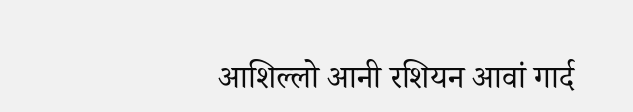आशिल्लो आनी रशियन आवां गार्द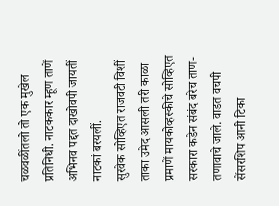चळवळींतलो तो एक मुखेल प्रतिनिधी. नाटककार म्हूण ताणें अभिनव पद्दत दाखोवपी जायतीं नाटकां बरयलीं.
सुरवेक सोव्हिएत राजवटी विशीं ताका उमेद आसली तरी काळा प्रमाणें मायकोव्हस्कीचे सोव्हिएत सरकारा कडेन संबंद बरेच ताण-तणावाचे जाले. वाडत वचपी सेंसरशिप आनी टिका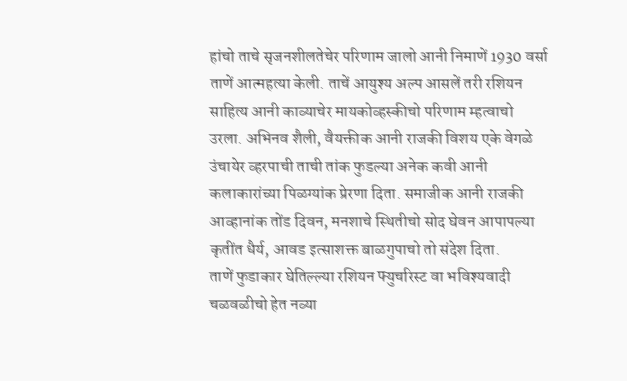हांचो ताचे सृजनशीलतेचेर परिणाम जालो आनी निमाणें 1930 वर्सा ताणें आत्महत्या केली. ताचें आयुश्य अल्प आसलें तरी रशियन साहित्य आनी काव्याचेर मायकोव्हस्कीचो परिणाम म्हत्वाचो उरला. अभिनव शैली, वैयक्तीक आनी राजकी विशय एके वेगळे उंचायेर व्हरपाची ताची तांक फुडल्या अनेक कवी आनी कलाकारांच्या पिळग्यांक प्रेरणा दिता. समाजीक आनी राजकी आव्हानांक तोंड दिवन, मनशाचे स्थितीचो सोद घेवन आपापल्या कृतींत धैर्य, आवड इत्साशक्त बाळगुपाचो तो संदेश दिता.
ताणें फुडाकार घेतिल्ल्या रशियन फ्युचरिस्ट वा भविश्यवादी चळवळीचो हेत नव्या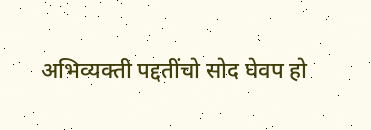अभिव्यक्ती पद्दतींचो सोद घेवप हो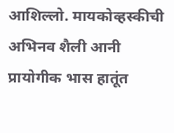आशिल्लो. मायकोव्हस्कीची अभिनव शैली आनी प्रायोगीक भास हातूंत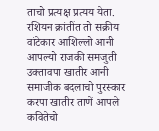ताचो प्रत्यक्ष प्रत्यय येता. रशियन क्रांतींत तो सक्रीय वांटेकार आशिल्लो आनी आपल्यो राजकी समजुती उक्तावपा खातीर आनी समाजीक बदलाचो पुरस्कार करपा खातीर ताणें आपले कवितेचो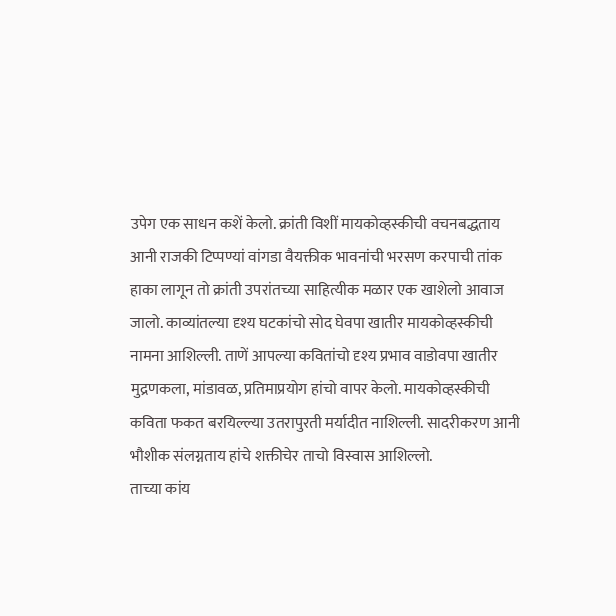उपेग एक साधन कशें केलो. क्रांती विशीं मायकोव्हस्कीची वचनबद्धताय आनी राजकी टिप्पण्यां वांगडा वैयक्तीक भावनांची भरसण करपाची तांक हाका लागून तो क्रांती उपरांतच्या साहित्यीक मळार एक खाशेलो आवाज जालो. काव्यांतल्या दृश्य घटकांचो सोद घेवपा खातीर मायकोव्हस्कीची नामना आशिल्ली. ताणें आपल्या कवितांचो दृश्य प्रभाव वाडोवपा खातीर मुद्रणकला, मांडावळ, प्रतिमाप्रयोग हांचो वापर केलो. मायकोव्हस्कीची कविता फकत बरयिल्ल्या उतरापुरती मर्यादीत नाशिल्ली. सादरीकरण आनी भौशीक संलग्नताय हांचे शक्तीचेर ताचो विस्वास आशिल्लो.
ताच्या कांय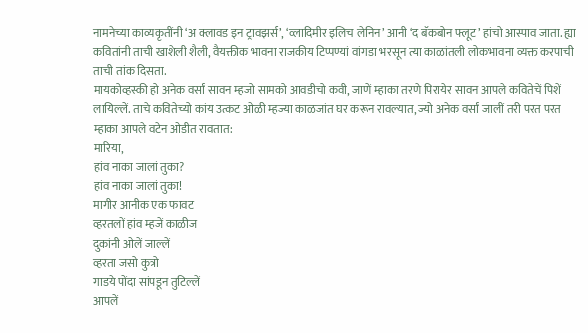नामनेच्या काव्यकृतींनी ‘अ क्लावड इन ट्रावझर्स’, ‘व्लादिमीर इलिच लेनिन’ आनी ‘द बॅकबोन फ्लूट’ हांचो आस्पाव जाता. ह्या कवितांनी ताची खाशेली शैली, वैयक्तीक भावना राजकीय टिप्पण्यां वांगडा भरसून त्या काळांतली लोकभावना व्यक्त करपाची ताची तांक दिसता.
मायकोव्हस्की हो अनेक वर्सां सावन म्हजो सामको आवडीचो कवी, जाणें म्हाका तरणे पिरायेर सावन आपले कवितेचें पिशें लायिल्लें. ताचे कवितेच्यो कांय उत्कट ओळी म्हज्या काळजांत घर करून रावल्यात, ज्यो अनेक वर्सां जालीं तरी परत परत म्हाका आपले वटेन ओडीत रावतात:
मारिया,
हांव नाका जालां तुका?
हांव नाका जालां तुका!
मागीर आनीक एक फावट
व्हरतलों हांव म्हजें काळीज
दुकांनी ओलें जाल्लें
व्हरता जसो कुत्रो
गाडये पोंदा सांपडून तुटिल्लें
आपलें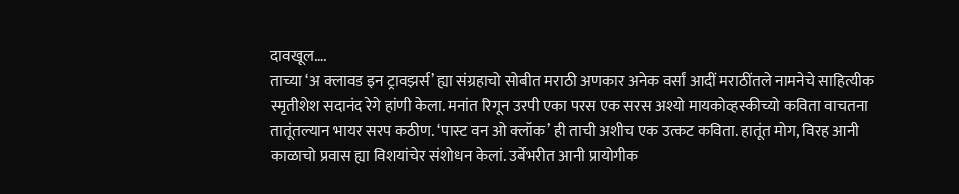दावखूल….
ताच्या ‘अ क्लावड इन ट्रावझर्स’ ह्या संग्रहाचो सोबीत मराठी अणकार अनेक वर्सां आदीं मराठींतले नामनेचे साहित्यीक स्मृतीशेश सदानंद रेगे हांणी केला. मनांत रिगून उरपी एका परस एक सरस अश्यो मायकोव्हस्कीच्यो कविता वाचतना तातूंतल्यान भायर सरप कठीण. ‘पास्ट वन ओ क्लॉक’ ही ताची अशीच एक उत्कट कविता. हातूंत मोग, विरह आनी काळाचो प्रवास ह्या विशयांचेर संशोधन केलां. उर्बेभरीत आनी प्रायोगीक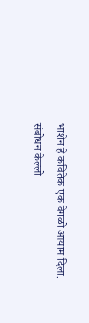भाशेन हे कवितेक एक वेगळो आयाम दिला.
संबोधन केल्लो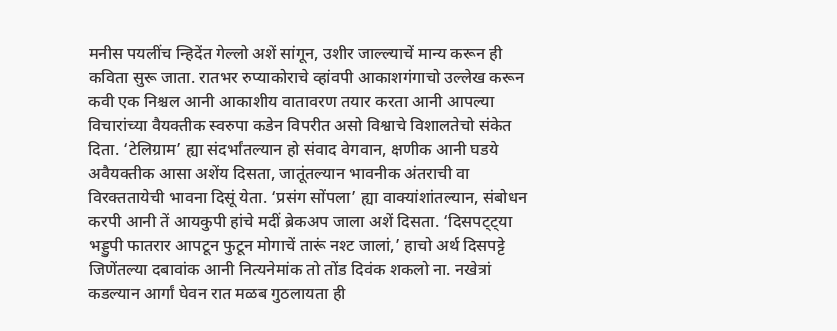मनीस पयलींच न्हिदेंत गेल्लो अशें सांगून, उशीर जाल्ल्याचें मान्य करून ही कविता सुरू जाता. रातभर रुप्याकोराचे व्हांवपी आकाशगंगाचो उल्लेख करून कवी एक निश्चल आनी आकाशीय वातावरण तयार करता आनी आपल्या विचारांच्या वैयक्तीक स्वरुपा कडेन विपरीत असो विश्वाचे विशालतेचो संकेत दिता. ‘टेलिग्राम’ ह्या संदर्भांतल्यान हो संवाद वेगवान, क्षणीक आनी घडये अवैयक्तीक आसा अशेंय दिसता, जातूंतल्यान भावनीक अंतराची वा विरक्ततायेची भावना दिसूं येता. ‘प्रसंग सोंपला’ ह्या वाक्यांशांतल्यान, संबोधन करपी आनी तें आयकुपी हांचे मदीं ब्रेकअप जाला अशें दिसता. ‘दिसपट्ट्या भड्डुपी फातरार आपटून फुटून मोगाचें तारूं नश्ट जालां,’ हाचो अर्थ दिसपट्टे जिणेंतल्या दबावांक आनी नित्यनेमांक तो तोंड दिवंक शकलो ना. नखेत्रां कडल्यान आर्गां घेवन रात मळब गुठलायता ही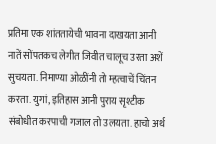प्रतिमा एक शांततायेची भावना दाखयता आनी नातें सोंपतकच लेगीत जिवीत चालूच उरता अशें सुचयता. निमाण्या ओळींनी तो म्हत्वाचें चिंतन करता. युगां, इतिहास आनी पुराय सृश्टीक संबोधीत करपाची गजाल तो उलयता. हाचो अर्थ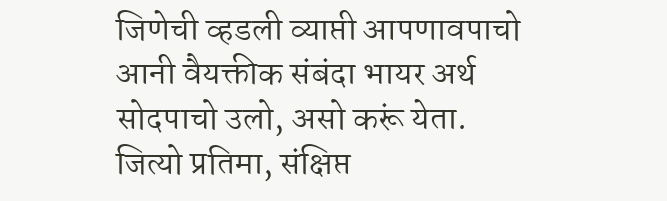जिणेची व्हडली व्याप्ती आपणावपाचो आनी वैयक्तीक संबंदा भायर अर्थ सोदपाचो उलो, असो करूं येता. जित्यो प्रतिमा, संक्षिप्त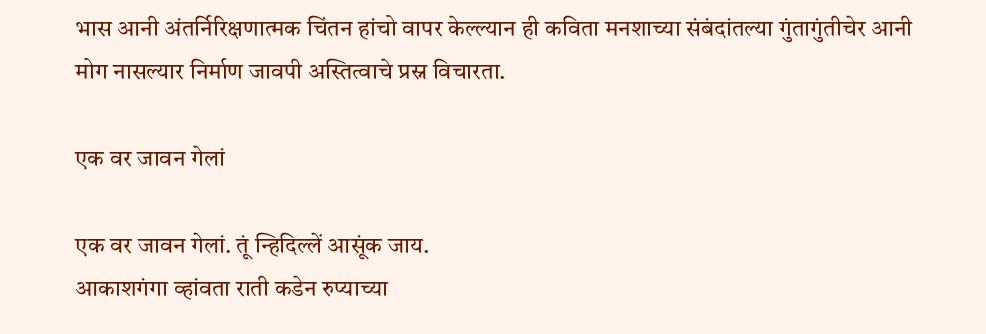भास आनी अंतर्निरिक्षणात्मक चिंतन हांचो वापर केल्ल्यान ही कविता मनशाच्या संबंदांतल्या गुंतागुंतीचेर आनी मोग नासल्यार निर्माण जावपी अस्तित्वाचे प्रस्न विचारता.

एक वर जावन गेलां

एक वर जावन गेलां. तूं न्हिदिल्लें आसूंक जाय.
आकाशगंगा व्हांवता राती कडेन रुप्याच्या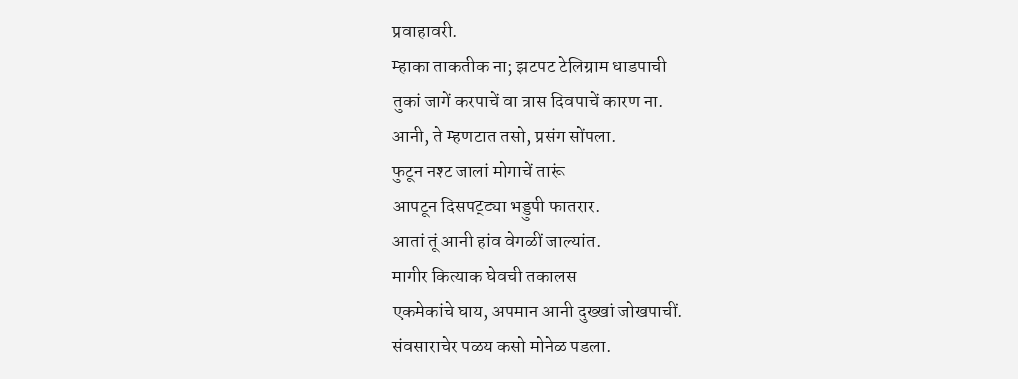प्रवाहावरी.
म्हाका ताकतीक ना; झटपट टेलिग्राम धाडपाची
तुकां जागें करपाचें वा त्रास दिवपाचें कारण ना.
आनी, ते म्हणटात तसो, प्रसंग सोंपला.
फुटून नश्ट जालां मोगाचें तारूं
आपटून दिसपट्ट्या भड्डुपी फातरार.
आतां तूं आनी हांव वेगळीं जाल्यांत.
मागीर कित्याक घेवची तकालस
एकमेकांचे घाय, अपमान आनी दुख्खां जोखपाचीं.
संवसाराचेर पळय कसो मोनेळ पडला.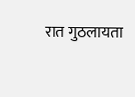रात गुठलायता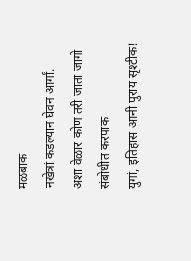मळबाक
नखेत्रां कडल्यान घेवन आर्गां.
अशा वेळार कोण तरी जाता जागो
संबोधीत करपाक
युगां, इतिहास आनी पुराय सृश्टीक!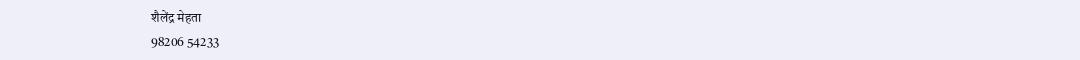शैलेंद्र मेहता
98206 54233